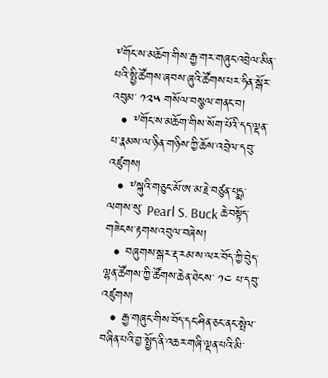༸གོང་ས་མཆོག་གིས་རྒྱ་གར་གཞུང་འབྲེལ་མིན་པའི་སྤྱི་ཚོགས་ཞབས་ཞུའི་ཚོགས་པར་ཧིན་སྒོར་འབུམ་ ༡༢༥ གསོལ་བསྩལ་གནང་བ།
  • ༸གོང་ས་མཆོག་གིས་སོག་པོའི་དད་ལྡན་པ་རྣམས་ལ་ཉིན་གཉིས་ཀྱི་ཆོས་འབྲེལ་དབུ་འཛུགས།
  • ༸སྐུའི་གཅུང་མོ་ཨ་མ་རྗེ་བཙུན་པདྨ་ལགས་སུ་ Pearl S. Buck ཆེ་བསྟོད་གཟེངས་རྟགས་འབུལ་བཞེས།
  • བཞུགས་སྒར་རྡ་རམ་ས་ལར་བོད་ཀྱི་བེུད་ལྷན་ཚོགས་ཀྱི་ཚོགས་ཆེན་ཐེངས་ ༡༤ པ་དབུ་འཛུགས།
  • རྒྱ་གཞུང་གིས་བོད་དང་ཤིན་ཅང་ནང་སྤེལ་བཞིན་པའི་བྱ་སྤྱོད་ནི་འཆར་གཞི་ལྡན་པའི་མི་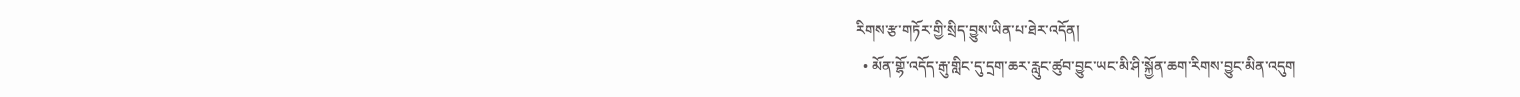རིགས་རྩ་གཏོར་གྱི་སྲིད་བྱུས་ཡིན་པ་ཐེར་འདོན།
  • མོན་གྷོ་འདོད་རྒུ་གླིང་དུ་དྲག་ཆར་རླུང་ཚུབ་བྱུང་ཡང་མི་ཤི་སྐྱོན་ཆག་རིགས་བྱུང་མིན་འདུག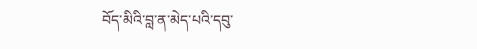བོད་མིའི་བླ་ན་མེད་པའི་དབུ་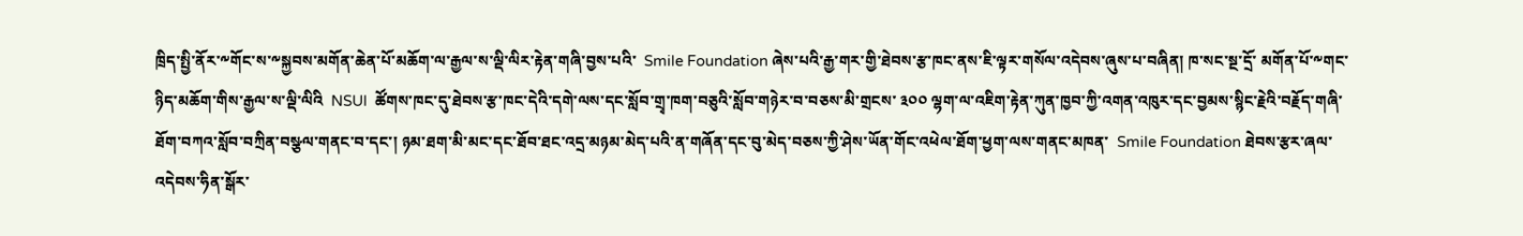ཁྲིད་སྤྱི་ནོར་༸གོང་ས་༸སྐྱབས་མགོན་ཆེན་པོ་མཆོག་ལ་རྒྱལ་ས་ལྡི་ལིར་རྟེན་གཞི་བྱས་པའི་  Smile Foundation ཞེས་པའི་རྒྱ་གར་གྱི་ཐེབས་རྩ་ཁང་ནས་ཇི་ལྟར་གསོལ་འདེབས་ཞུས་པ་བཞིན། ཁ་སང་སྔ་དྲོ་ མགོན་པོ་༸གང་ཉིད་མཆོག་གིས་རྒྱལ་ས་ལྡི་ལིའི  NSUI  ཚོགས་ཁང་དུ་ཐེབས་རྩ་ཁང་དེའི་དགེ་ལས་དང་སློབ་གྲྭ་ཁག་བཅུའི་སློབ་གཉེར་བ་བཅས་མི་གྲངས་ ༣༠༠ ལྷག་ལ་འཇིག་རྟེན་ཀུན་ཁྱབ་ཀྱི་འགན་འཁུར་དང་བྱམས་སྙིང་རྗེའི་བརྗོད་གཞི་ཐོག་བཀའ་སློབ་བཀྲིན་བསྩལ་གནང་བ་དང་། ཉམ་ཐག་མི་མང་དང་ཐོབ་ཐང་འདྲ་མཉམ་མེད་པའི་ན་གཞོན་དང་བུ་མེད་བཅས་ཀྱི་ཤེས་ཡོན་གོང་འཕེལ་ཐོག་ཕྱག་ལས་གནང་མཁན་  Smile Foundation ཐེབས་རྩར་ཞལ་འདེབས་ཧིན་སྒོར་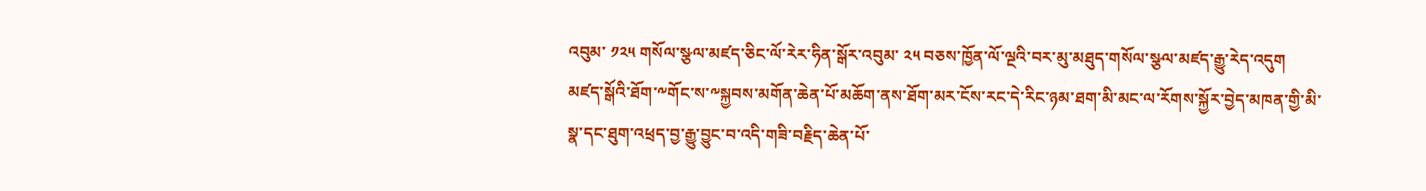འབུམ་ ༡༢༥ གསོལ་སྩལ་མཛད་ཅིང་ལོ་རེར་ཧིན་སྒོར་འབུམ་ ༢༥ བཅས་ཁྱོན་ལོ་ལྔའི་བར་མུ་མཐུད་གསོལ་སྩལ་མཛད་རྒྱུ་རེད་འདུག
མཛད་སྒོའི་ཐོག་༸གོང་ས་༸སྐྱབས་མགོན་ཆེན་པོ་མཆོག་ནས་ཐོག་མར་ངོས་རང་དེ་རིང་ཉམ་ཐག་མི་མང་ལ་རོགས་སྐྱོར་བྱེད་མཁན་གྱི་མི་སྣ་དང་ཐུག་འཕྲད་བྱ་རྒྱུ་བྱུང་བ་འདི་གཟི་བརྗིད་ཆེན་པོ་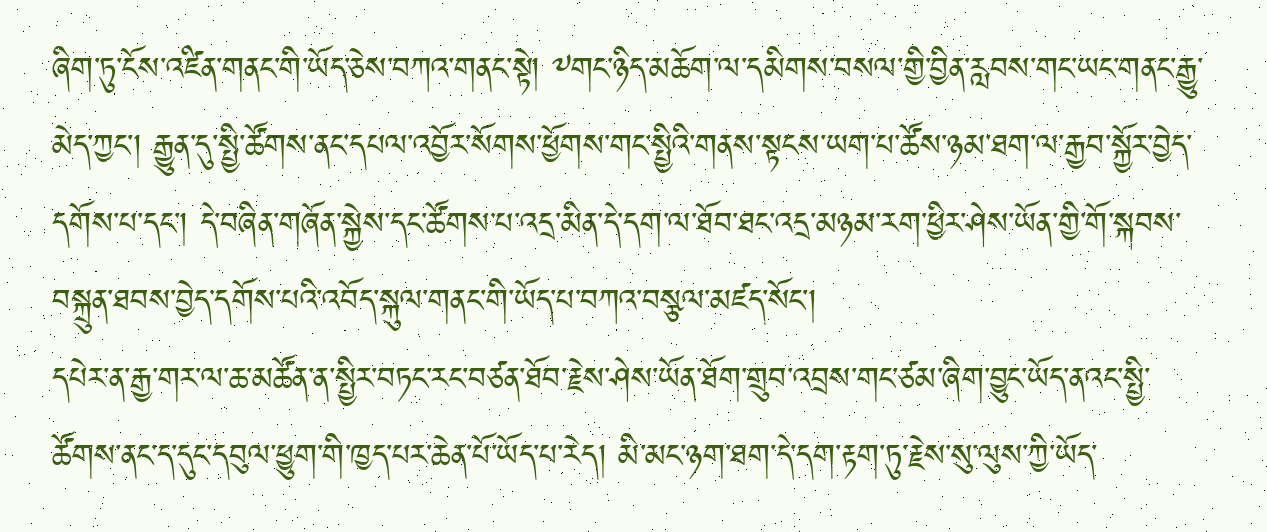ཞིག་ཏུ་ངོས་འཛིན་གནང་གི་ཡོད་ཅེས་བཀའ་གནང་སྟེ། ༸གང་ཉིད་མཆོག་ལ་དམིགས་བསལ་གྱི་བྱིན་རླབས་གང་ཡང་གནང་རྒྱུ་མེད་ཀྱང་། རྒྱུན་དུ་སྤྱི་ཚོགས་ནང་དཔལ་འབྱོར་སོགས་ཕྱོགས་གང་སྤྱིའི་གནས་སྟངས་ཡག་པ་ཚོས་ཉམ་ཐག་ལ་རྒྱབ་སྐྱོར་བྱེད་དགོས་པ་དང་། དེ་བཞིན་གཞོན་སྐྱེས་དང་ཚོགས་པ་འདྲ་མིན་དེ་དག་ལ་ཐོབ་ཐང་འདྲ་མཉམ་རག་ཕྱིར་ཤེས་ཡོན་གྱི་གོ་སྐབས་བསྐྲུན་ཐབས་བྱེད་དགོས་པའི་འབོད་སྐུལ་གནང་གི་ཡོད་པ་བཀའ་བསྩལ་མཛད་སོང་།
དཔེར་ན་རྒྱ་གར་ལ་ཆ་མཚོན་ན་སྤྱིར་བཏང་རང་བཙན་ཐོབ་རྗེས་ཤེས་ཡོན་ཐོག་གྲུབ་འབྲས་གང་ཙམ་ཞིག་བྱུང་ཡོད་ནའང་སྤྱི་ཚོགས་ནང་ད་དུང་དབུལ་ཕྱུག་གི་ཁྱད་པར་ཆེན་པོ་ཡོད་པ་རེད། མི་མང་ཉག་ཐག་དེ་དག་རྟག་ཏུ་རྗེས་སུ་ལུས་ཀྱི་ཡོད་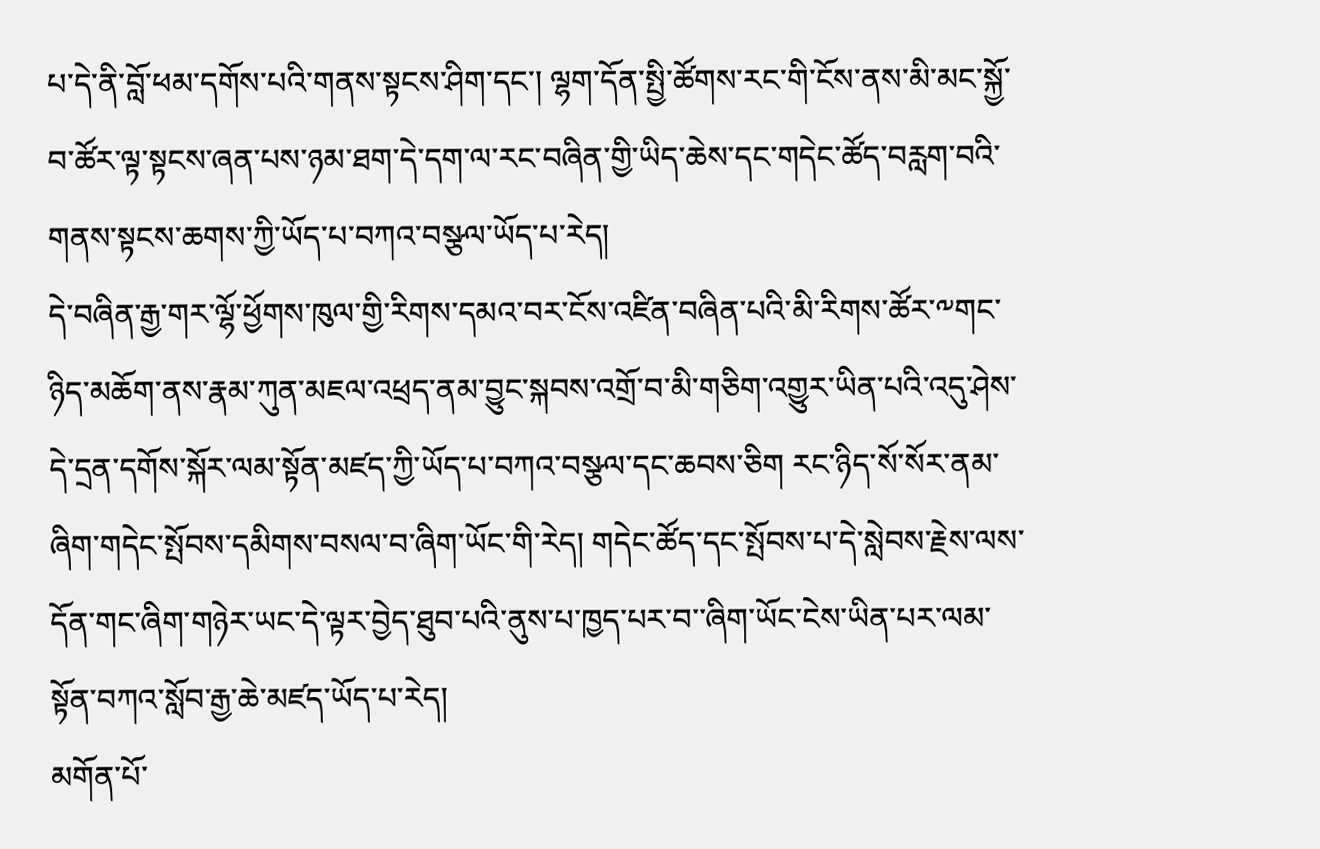པ་དེ་ནི་བློ་ཕམ་དགོས་པའི་གནས་སྟངས་ཤིག་དང་། ལྷག་དོན་སྤྱི་ཚོགས་རང་གི་ངོས་ནས་མི་མང་སྐྱོ་བ་ཚོར་ལྟ་སྟངས་ཞན་པས་ཉམ་ཐག་དེ་དག་ལ་རང་བཞིན་གྱི་ཡིད་ཆེས་དང་གདེང་ཚོད་བརླག་བའི་གནས་སྟངས་ཆགས་ཀྱི་ཡོད་པ་བཀའ་བསྩལ་ཡོད་པ་རེད།
དེ་བཞིན་རྒྱ་གར་ལྷོ་ཕྱོགས་ཁུལ་གྱི་རིགས་དམའ་བར་ངོས་འཛིན་བཞིན་པའི་མི་རིགས་ཚོར་༸གང་ཉིད་མཆོག་ནས་རྣམ་ཀུན་མཇལ་འཕྲད་ནམ་བྱུང་སྐབས་འགྲོ་བ་མི་གཅིག་འགྱུར་ཡིན་པའི་འདུ་ཤེས་དེ་དྲན་དགོས་སྐོར་ལམ་སྟོན་མཛད་ཀྱི་ཡོད་པ་བཀའ་བསྩལ་དང་ཆབས་ཅིག རང་ཉིད་སོ་སོར་ནམ་ཞིག་གདེང་སྤོབས་དམིགས་བསལ་བ་ཞིག་ཡོང་གི་རེད། གདེང་ཚོད་དང་སྤོབས་པ་དེ་སླེབས་རྗེས་ལས་དོན་གང་ཞིག་གཉེར་ཡང་དེ་ལྟར་བྱེད་ཐུབ་པའི་ནུས་པ་ཁྱད་པར་བ་་ཞིག་ཡོང་ངེས་ཡིན་པར་ལམ་སྟོན་བཀའ་སློབ་རྒྱ་ཆེ་མཛད་ཡོད་པ་རེད།
མགོན་པོ་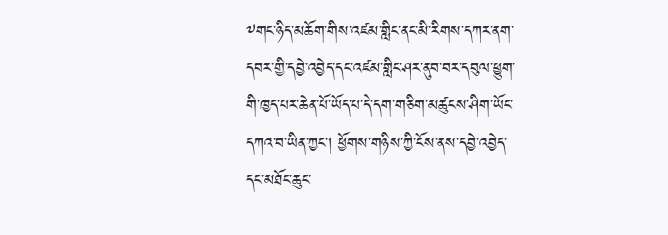༸གང་ཉིད་མཆོག་གིས་འཛམ་གླིང་ནང་མི་རིགས་དཀར་ནག་དབར་གྱི་དབྱེ་འབྱེད་དང་འཛམ་གླིང་ཤར་ནུབ་བར་དབུལ་ཕྱུག་གི་ཁྱད་པར་ཆེན་པོ་ཡོད་པ་དེ་དག་གཅིག་མཚུངས་ཤིག་ཡོང་དཀའ་བ་ཡིན་ཀྱང་། ཕྱོགས་གཉིས་ཀྱི་ངོས་ནས་དབྱེ་འབྱེད་དང་མཐོང་ཆུང་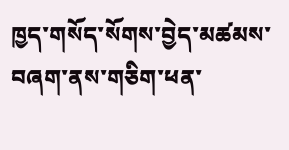ཁྱད་གསོད་སོགས་བྱེད་མཚམས་བཞག་ནས་གཅིག་ཕན་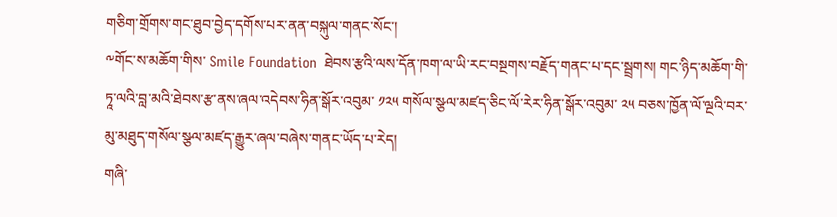གཅིག་གྲོགས་གང་ཐུབ་བྱེད་དགོས་པར་ནན་བསྐུལ་གནང་སོང་།
༸གོང་ས་མཆོག་གིས་ Smile Foundation  ཐེབས་རྩའི་ལས་དོན་ཁག་ལ་ཡི་རང་བསྔགས་བརྗོད་གནང་པ་དང་སྦྲགས། གང་ཉིད་མཆོག་གི་ཏཱ་ལའི་བླ་མའི་ཐེབས་རྩ་ནས་ཞལ་འདེབས་ཧིན་སྒོར་འབུམ་ ༡༢༥ གསོལ་སྩལ་མཛད་ཅིང་ལོ་རེར་ཧིན་སྒོར་འབུམ་ ༢༥ བཅས་ཁྱོན་ལོ་ལྔའི་བར་མུ་མཐུད་གསོལ་སྩལ་མཛད་རྒྱུར་ཞལ་བཞེས་གནང་ཡོད་པ་རེད།
གཞི་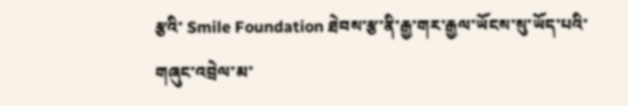རྩའི་ Smile Foundation ཐེབས་རྩ་ནི་རྒྱ་གར་རྒྱལ་ཡོངས་སུ་ཡོད་པའི་གཞུང་འབྲེལ་མ་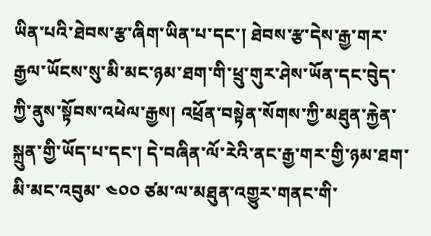ཡིན་པའི་ཐེབས་རྩ་ཞིག་ཡིན་པ་དང་། ཐེབས་རྩ་དེས་རྒྱ་གར་རྒྱལ་ཡོངས་སུ་མི་མང་ཉམ་ཐག་གི་ཕྲུ་གུར་ཤེས་ཡོན་དང་བེུད་ཀྱི་ནུས་སྟོབས་འཕེལ་རྒྱས། འཕྲོན་བསྟེན་སོགས་ཀྱི་མཐུན་རྐྱེན་སྐྲུན་གྱི་ཡོད་པ་དང་། དེ་བཞིན་ལོ་རེའི་ནང་རྒྱ་གར་གྱི་ཉམ་ཐག་མི་མང་འབུམ་ ༤༠༠ ཙམ་ལ་མཐུན་འགྱུར་གནང་གི་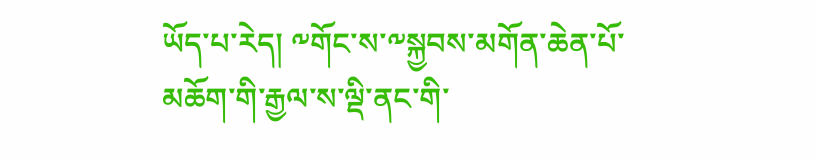ཡོད་པ་རེད། ༸གོང་ས་༸སྐྱབས་མགོན་ཆེན་པོ་མཆོག་གི་རྒྱལ་ས་ལྡི་ནང་གི་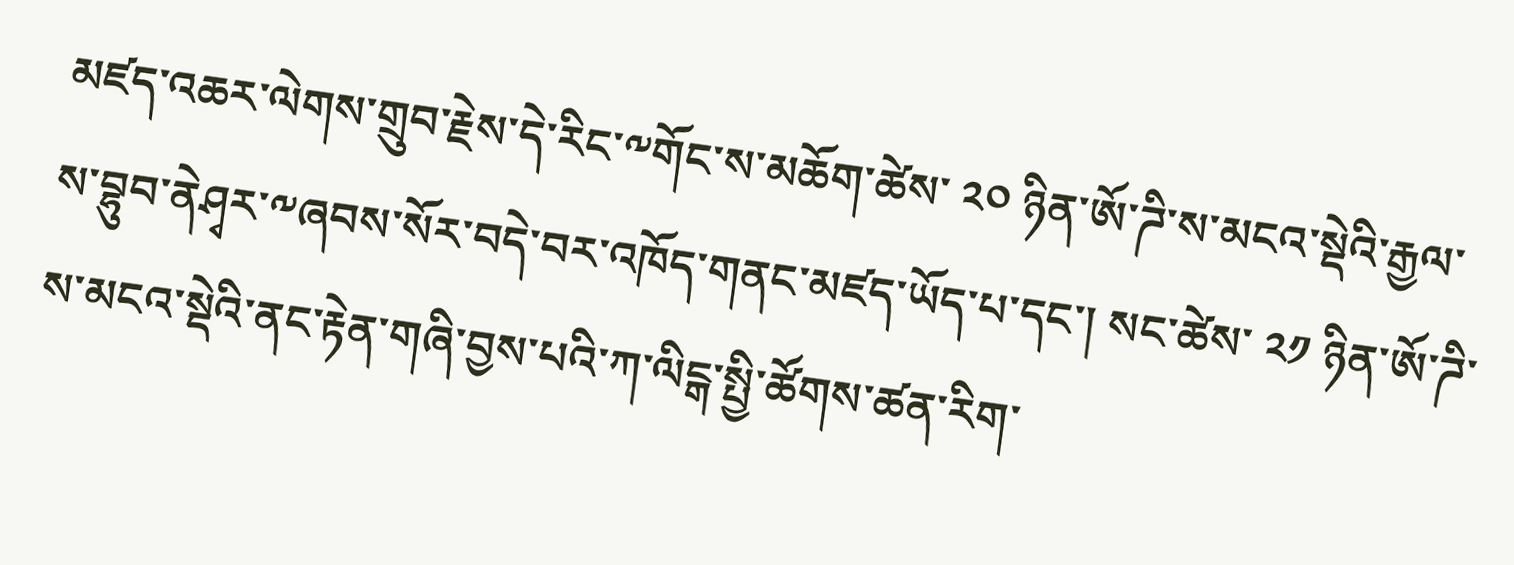མཛད་འཆར་ལེགས་གྲུབ་རྗེས་དེ་རིང་༸གོང་ས་མཆོག་ཚེས་ ༢༠ ཉིན་ཨོ་ཌི་ས་མངའ་སྡེའི་རྒྱལ་ས་བྷུབ་ནེཤྭར་༸ཞབས་སོར་བདེ་བར་འཁོད་གནང་མཛད་ཡོད་པ་དང་། སང་ཚེས་ ༢༡ ཉིན་ཨོ་ཌི་ས་མངའ་སྡེའི་ནང་རྟེན་གཞི་བྱས་པའི་ཀ་ལིངྒ་སྤྱི་ཚོགས་ཚན་རིག་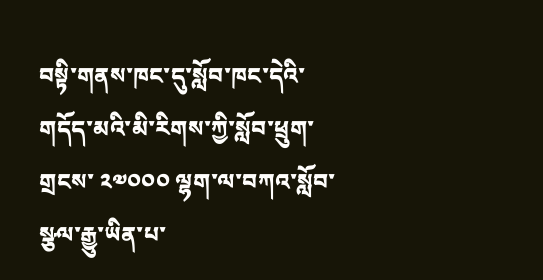བསྟི་གནས་ཁང་དུ་སློབ་ཁང་དེའི་གདོད་མའི་མི་རིགས་ཀྱི་སློབ་ཕྲུག་གྲངས་ ༢༧༠༠༠ ལྷག་ལ་བཀའ་སློབ་སྩལ་རྒྱུ་ཡིན་པ་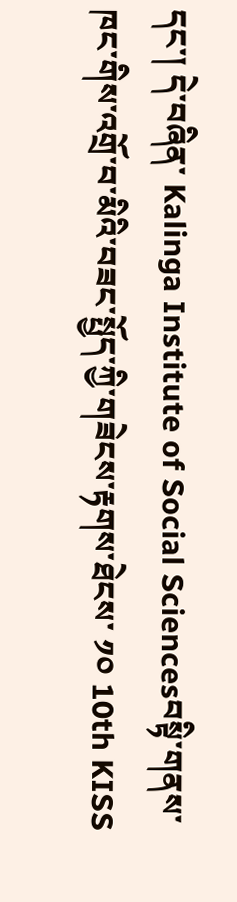དང་། དེ་བཞིན་ Kalinga Institute of Social Sciencesབསྟི་གནས་ཁང་གིས་འགྲོ་བ་མིའི་བཟང་སྤྱོད་ཀྱི་གཟེངས་རྟགས་ཐེངས་ ༡༠ 10th KISS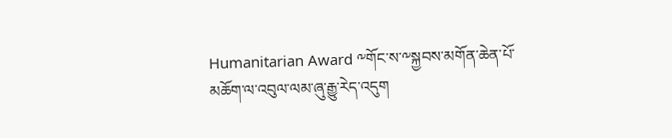Humanitarian Award ༸གོང་ས་༸སྐྱབས་མགོན་ཆེན་པོ་མཆོག་ལ་འབུལ་ལམ་ཞུ་རྒྱུ་རེད་འདུག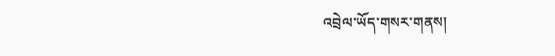འབྲེལ་ཡོད་གསར་གནས།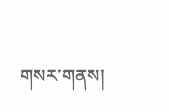གསར་གནས།